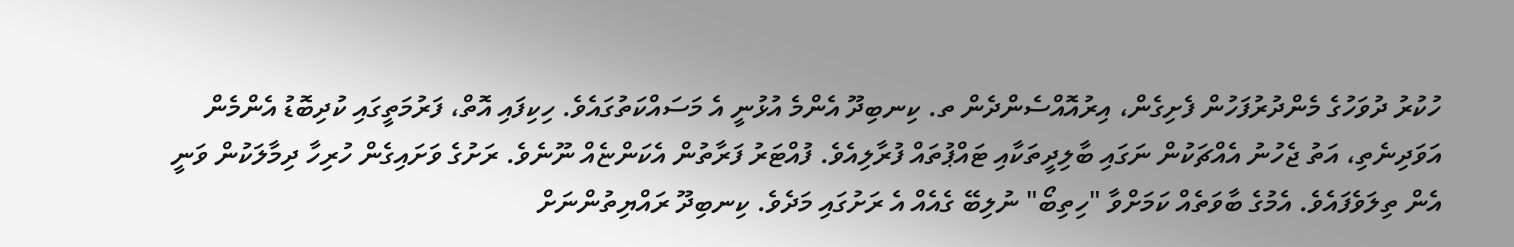ހުކުރު ދުވަހުގެ މެންދުރުފަހުން ފެށިގެން، އިރުއޮއްސެންދެން ތ. ކިނބިދޫ އެންމެ އުޅުނީ އެ މަސައްކަތުގައެވެ. ހިކިފައި އޮތް، ފަރުމަތީގައި ކުދިބޮޑު އެންމެން އަވަދިނެތި، އަތު ޖެހުނު އެއްޗަކުން ނަގައި ބާލިދީތަކާއި ޓައްޕުތައް ފުރާލިއެވެ. ފުއްޓަރު ފަރާތުން އެކަންޏެއް ނޫނެވެ. ރަށުގެ ވަށައިގެން ހުރިހާ ދިމާލަކުން ވަނީ އެން ތިލަވެފައެވެ. އެމުގެ ބާވަތެއް ކަމަށްވާ "ހިތިބޯ" ނުލިބޭ ގެއެއް އެ ރަށުގައި މަދެވެ. ކިނބިދޫ ރައްޔިތުންނަށް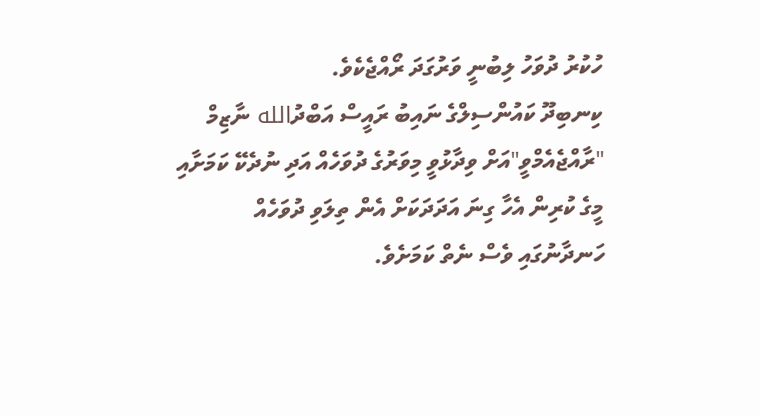ހުކުރު ދުވަހު ލިބުނީ ވަރުގަދަ ރޯއްޖެކެވެ.
ކިނބިދޫ ކައުންސިލްގެ ނައިބު ރައީސް އަބްދުالله ނާޒިމް "ރާއްޖެއެމްވީ"އަށް ވިދާޅުވީ މިވަރުގެ ދުވަހެއް އަދި ނުދެކޭ ކަމަށާއި މީގެ ކުރިން އެހާ ގިނަ އަދަދަކަށް އެން ތިލަވި ދުވަހެއް ހަނދާނުގައި ވެސް ނެތް ކަމަށެވެ.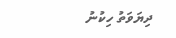ދިޔަވަތު ހިކުނު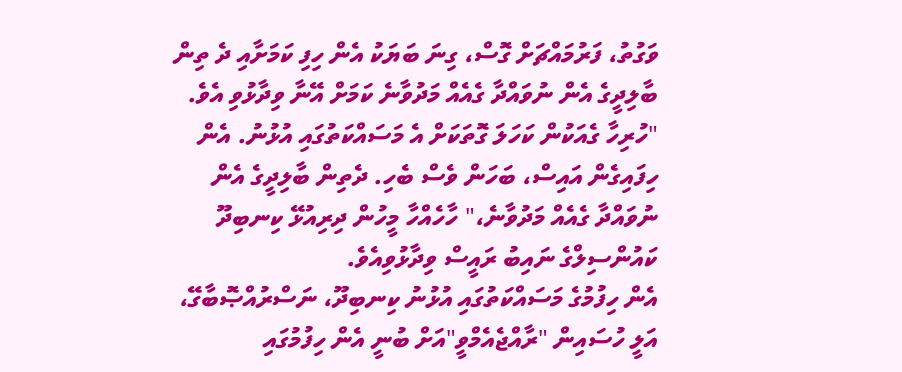ވަގުތު، ފަރުމައްޗަށް ގޮސް، ގިނަ ބަޔަކު އެން ހިފި ކަމަށާއި ދެ ތިން ބާލިދީގެ އެން ނުވައްދާ ގެއެއް މަދުވާނެ ކަމަށް އޭނާ ވިދާޅުވި އެވެ.
"ހުރިހާ ގެއަކުން ކަހަލަ ގޮތަކަށް އެ މަސައްކަތުގައި އުޅުނު. އެން ހިފައިގެން އައިސް، ބަހަން ވެސް ބެހި. ދެތިން ބާލިދީގެ އެން ނުވައްދާ ގެއެއް މަދުވާނެ،" ހާހެއްހާ މީހުން ދިރިއުޅޭ ކިނބިދޫ ކައުންސިލްގެ ނައިބު ރައީސް ވިދާޅުވިއެވެ.
އެން ހިފުމުގެ މަސައްކަތުގައި އުޅުނު ކިނބިދޫ، ނަސްރުއްޞޮބާގޭ، އަލީ ހުސައިން "ރާއްޖެއެމްވީ"އަށް ބުނީ އެން ހިފުމުގައި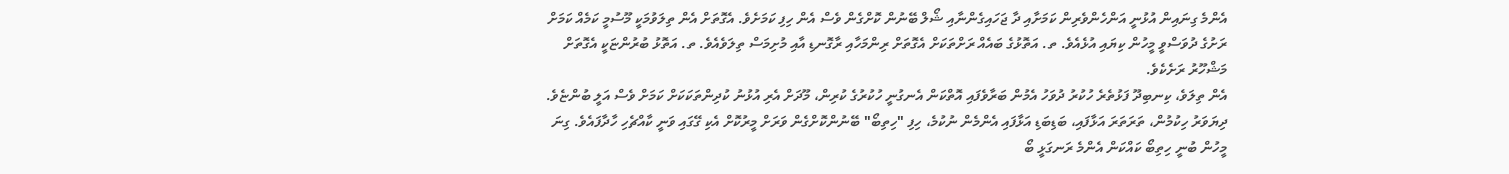އެންމެ ގިނައިން އުޅުނީ އަންހެންވެރިން ކަމަށާއި ދާ ޖަހައިގެންނާއި ޝޯލް ބޭނުން ކޮށްގެން ވެސް އެން ހިފި ކަމަށެވެ. އެގޮތަށް އެން ތިލަވުމަކީ މޫސުމީ ކަމެއް ކަމަށް ރަށުގެ ދުވަސްވީ މީހުން ކިޔައި އުޅެއެވެ. ތ. އަތޮޅުގެ ބައެއް ރަށްތަކަށް އެގޮތަށް ރިންމަހާއި ރާގޮނޑި އާއި މުށިމަސް ތިލަވެއެވެ. ތ. އަތޮޅު ބުރުންޏަކީ އެގޮތަށް މަޝްހޫރު ރަށެކެވެ.
އެން ތިލަވެ، ކިނބިދޫ ފަޅުތެރެ ހުކުރު ދުވަހު އެމުން ބަރާވެފައި އޮތްކަން އެނގުނީ ހުކުރުގެ ކުރިން، މޫދަށް އެރި އުޅުނު ކުދިންތަކަކަށް ކަމަށް ވެސް އަލީ ބުންޏެވެ. ދިޔަވަރު ހިކުމުން، ތަރަތަރަ އަޅާފައި، ބަޑިބަޑި އަޅާފައި އެންމެން ނުކުމެ، ހިފި "ހިތިބޯ" ބޭނުންކޮށްގެން ވަރަށް މީރުކޮށް އެކި ގޭގައި ވަނީ ކާއްޗެހި ހާދާފައެވެ. ގިނަ މީހުން ބުނީ ހިތިބޯ ކައްކަން އެންމެ ރަނގަޅީ ބޯ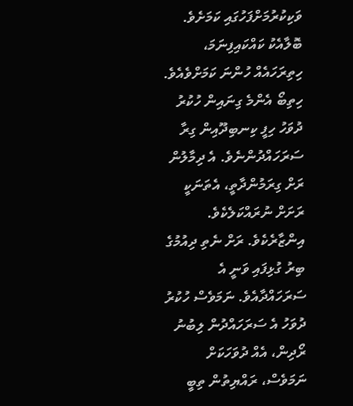ވަކިކުރުމަށްފަހުގައި ކަމަށެވެ. ބޮލާއެކު ކައްކައިފިނަމަ، ހިތިރަހައެއް ހުންނަ ކަމަށްވެއެވެ.
ހިތިބޯ އެންމެ ގިނައިން ހުކުރު ދުވަހު ހިފީ ކިނބިދޫއިން ގިރާ ސަރަހައްދުންނެވެ. އެ ދިމާލުން ރަށް ގިރަމުންދާތީ، އެތަނަކީ ރަށަށް ނުރައްކަލެކެވެ. އިންޒާރެކެވެ. ރަށް ނެތި ދިއުމުގެ ބިރު ގުޅިފައި ވަނީ އެ ސަރަހައްދާއެވެ. ނަމަވެސް ހުކުރު ދުވަހު އެ ސަރަހައްދުން ލިބުނު ރޯދިން، އެއް ދުވަހަކަށް ނަމަވެސް، ރައްޔިތުން ތިބީ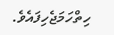ހިތްހަމަޖެހިފައެވެ.